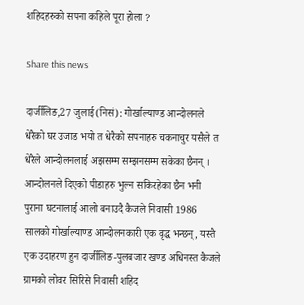शहिदहरुको सपना कहिले पूरा होला ?

Share this news

दार्जीलिङ,27 जुलाई(निसं): गोर्खाल्याण्ड आन्दोलनले धेरैको घर उजाड भयो त धेरैको सपनाहरु चकनाचुर यसैले त धेरैले आन्दोलनलाई अझसम्म सम्झनसम्म सकेका छैनन् । आन्दोलनले दिएको पीडाहरु भुल्न सकिरहेका छैन भनी पुराना घटनालाई आलो बनाउदै कैजले निवासी 1986 सालको गोर्खाल्याण्ड आन्दोलनकारी एक वृद्ध भन्छन्, यस्तै एक उदाहरण हुन दार्जीलिङ-पुलबजार खण्ड अधिनस्त कैजले ग्रामको लोवर सिरिसे निवासी शहिद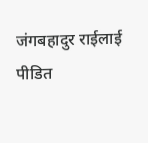जंगबहादुर राईलाई पीडित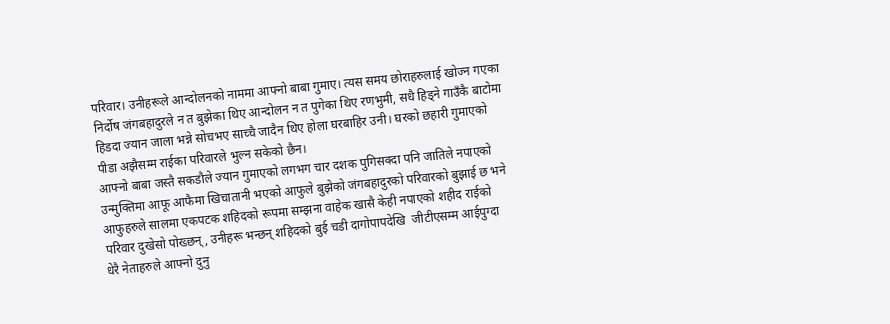परिवार। उनीहरूले आन्दोलनको नाममा आफ्नो बाबा गुमाए। त्यस समय छोराहरुलाई खोज्न गएका निर्दोष जंगबहादुरले न त बुझेका थिए आन्दोलन न त पुगेका थिए रणभुमी, सधै हिड्ने गाउँकै बाटोमा हिडदा ज्यान जाला भन्ने सोचभए साच्चै जादैन थिए होला घरबाहिर उनी। घरको छहारी गुमाएको पीडा अझैसम्म राईका परिवारले भुल्न सकेको छैन।
आफ्नो बाबा जस्तै सकडौले ज्यान गुमाएको लगभग चार दशक पुगिसक्दा पनि जातिले नपाएको उन्मुक्तिमा आफू आफैमा खिचातानी भएको आफुले बुझेको जंगबहादुरको परिवारको बुझाई छ भने आफुहरुले सालमा एकपटक शहिदको रूपमा सम्झना वाहेक खासै केही नपाएको शहीद राईको परिवार दुखेसो पोख्छन्, उनीहरू भन्छन् शहिदको बुई चडी दागोपापदेखि  जीटीएसम्म आईपुग्दा धेरै नेताहरुले आफ्नो दुनु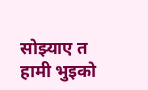सोझ्याए त हामी भुइको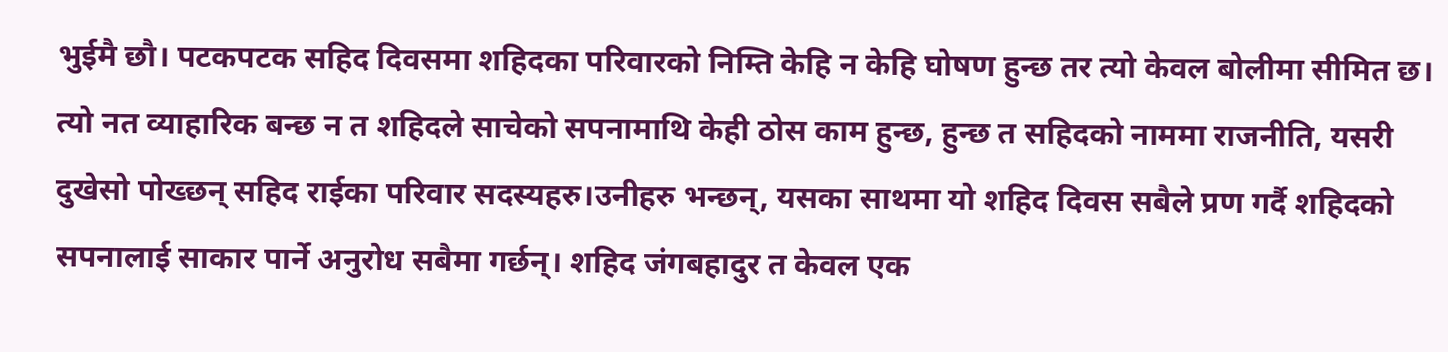भुईमै छौ। पटकपटक सहिद दिवसमा शहिदका परिवारको निम्ति केहि न केहि घोषण हुन्छ तर त्यो केवल बोलीमा सीमित छ। त्यो नत व्याहारिक बन्छ न त शहिदले साचेको सपनामाथि केही ठोस काम हुन्छ, हुन्छ त सहिदको नाममा राजनीति, यसरी दुखेसो पोख्छन् सहिद राईका परिवार सदस्यहरु।उनीहरु भन्छन्, यसका साथमा यो शहिद दिवस सबैले प्रण गर्दै शहिदको सपनालाई साकार पार्ने अनुरोध सबैमा गर्छन्। शहिद जंगबहादुर त केवल एक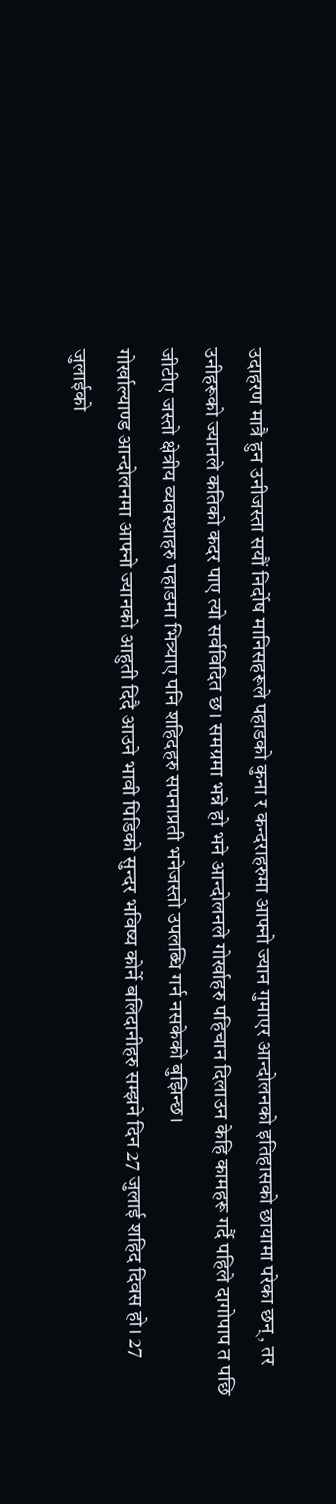उदाहरण मात्रै हुन उनीजस्ता सयौं निर्दोष मानिसहरूले पहाडको कुना र कन्दराहरुमा आफ्नो ज्यान गुमाएर आन्दोलनको इतिहासको छायामा परेका छन्, तर उनीहरूको ज्यानले कतिको कदर पाए त्यो सर्वविदित छ। समग्रमा भन्ने हो भने आन्दोलनले गोर्खाहरु पहिचान दिलाउन केहि कामहरू गर्दै पहिले दागोपाप त पछि जीटीए जस्तो क्षेत्रीय व्यवस्थाहरु पहाडमा भित्र्याए पनि शहिदहरु सपनाप्रती भनेजस्तो उपलब्धि गर्न नसकेको बुझिन्छ।
गोर्खाल्याण्ड आन्दोलनमा आफ्नो ज्यानको आहुती दिदै आउने भावी पिडिको सुन्दर भविष्य कोर्ने बलिदानीहरु सम्झने दिन 27 जुलाई शहिद दिवस हो। 27 जुलाईको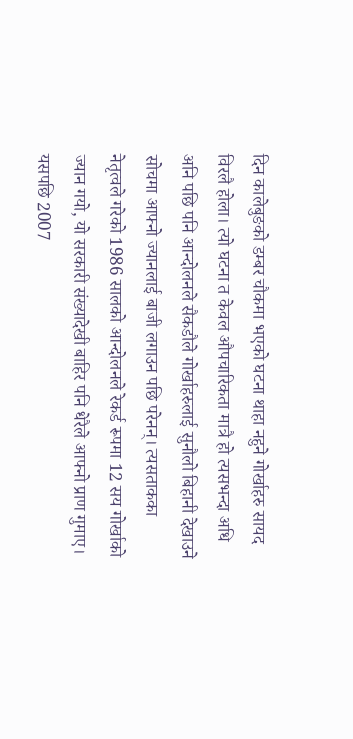दिन कालेबुङको डम्बर चौकमा भएको घटना थाहा नहुने गोर्खाहरु सायद विरलै होला। त्यो घटना त केवल औपचारिकता मात्रै हो त्यसभन्दा अधि अनि पछि पनि आन्दोलनले सैकडौले गोर्खाहरुलाई सुनौलो बिहानी देखाउने सोचमा आफ्नो ज्यानलाई बाजी लगाउन पछि परेनन्। त्यसताकका नेतृत्वले गरेको 1986 सालको आन्दोलनले रेकर्ड रूपमा 12 सय गोर्खाको ज्यान गयो, यो सरकारी संख्यादेखी बाहिर पनि धेरैले आफ्नो प्राण गुमाए। यसपछि 2007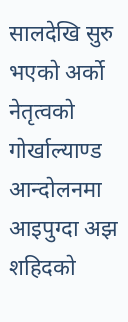सालदेखि सुरु भएको अर्को नेतृत्वको गोर्खाल्याण्ड आन्दोलनमा आइपुग्दा अझ शहिदको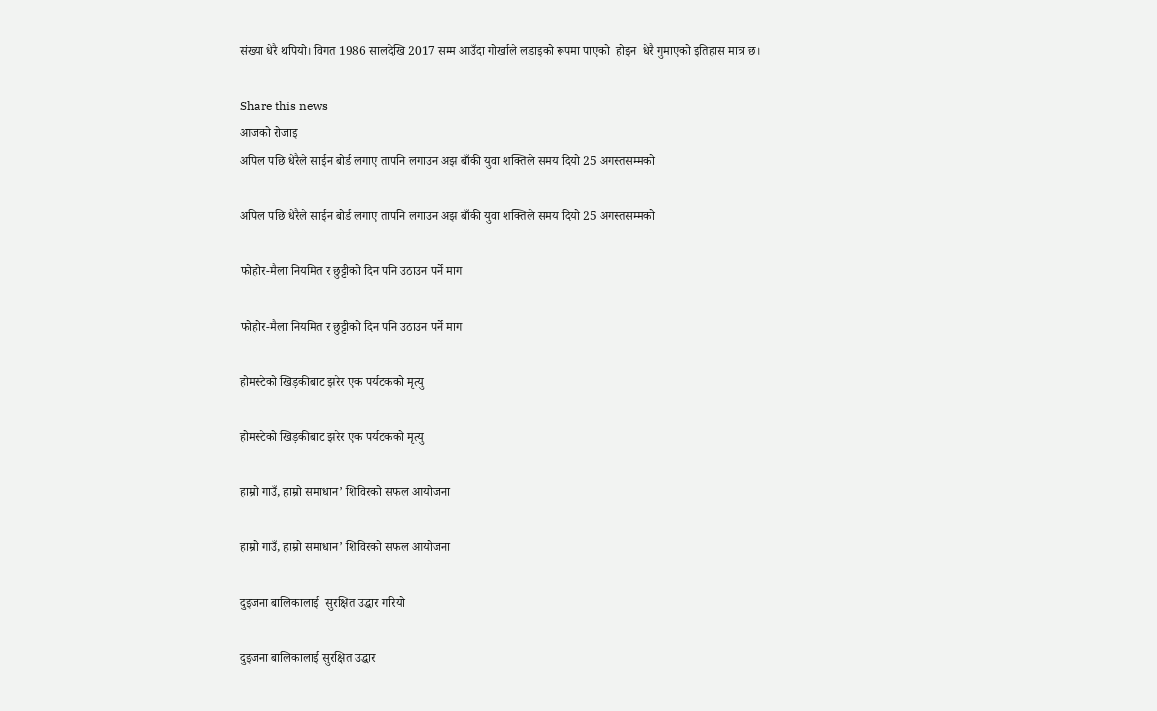संख्या धेरै थपियो। विगत 1986 सालदेखि 2017 सम्म आउँदा गोर्खाले लडाइको रूपमा पाएको  होइन  धेरै गुमाएको इतिहास मात्र छ।

Share this news
आजको रोजाइ
अपिल पछि धेरैले साईन बोर्ड लगाए तापनि लगाउन अझ बाँकी युवा शक्तिले समय दियो 25 अगस्तसम्मको

अपिल पछि धेरैले साईन बोर्ड लगाए तापनि लगाउन अझ बाँकी युवा शक्तिले समय दियो 25 अगस्तसम्मको

फोहोर-मैला नियमित र छुट्टीको दिन पनि उठाउन पर्ने माग

फोहोर-मैला नियमित र छुट्टीको दिन पनि उठाउन पर्ने माग

होमस्टेको खिड़कीबाट झरेर एक पर्यटकको मृत्यु

होमस्टेको खिड़कीबाट झरेर एक पर्यटकको मृत्यु

हाम्रो गाउँ, हाम्रो समाधान’ शिविरको सफल आयोजना

हाम्रो गाउँ, हाम्रो समाधान’ शिविरको सफल आयोजना

दुइजना बालिकालाई  सुरक्षित उद्धार गरियो

दुइजना बालिकालाई सुरक्षित उद्धार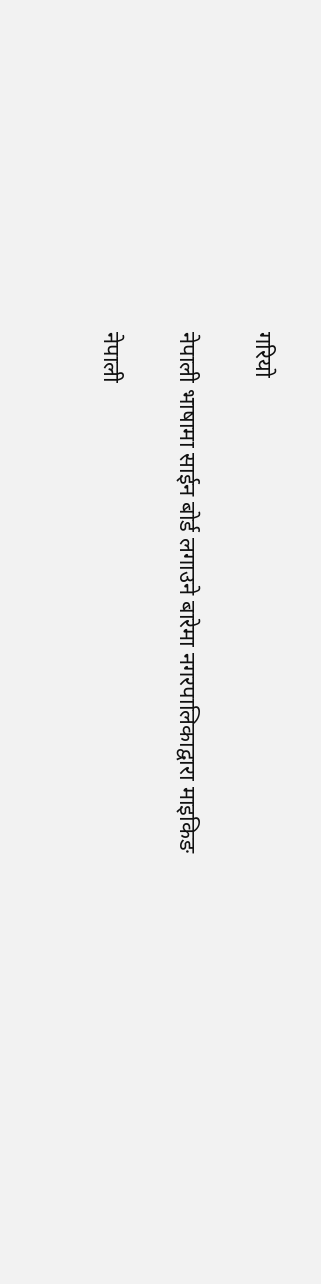गरियो

नेपाली भाषामा साईन बोर्ड लगाउने बारेमा नगरपालिकाद्वारा माइकिङ

नेपाली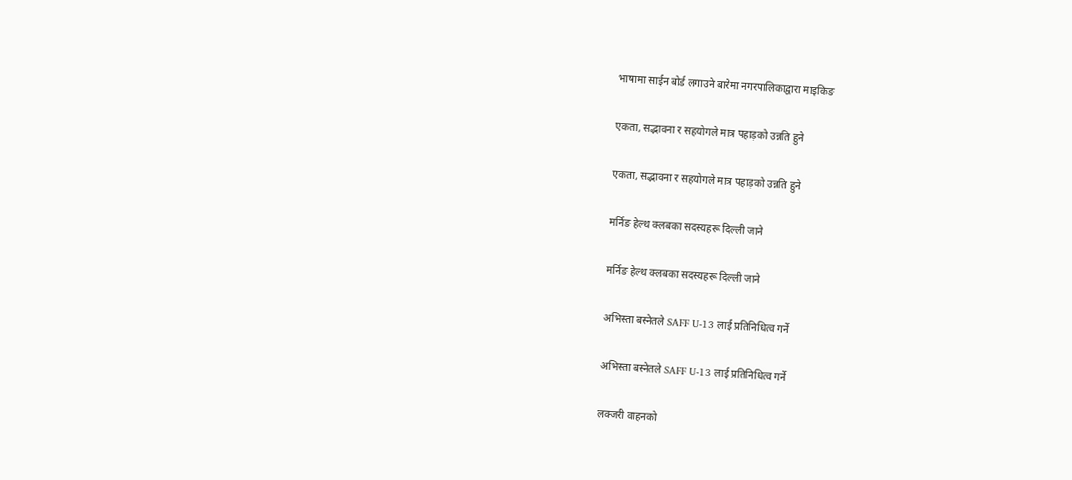भाषामा साईन बोर्ड लगाउने बारेमा नगरपालिकाद्वारा माइकिङ

एकता, सद्भावना र सहयोगले मात्र पहाड़को उन्नति हुने

एकता, सद्भावना र सहयोगले मात्र पहाड़को उन्नति हुने

मर्निङ हेल्थ क्लबका सदस्यहरू दिल्ली जाने

मर्निङ हेल्थ क्लबका सदस्यहरू दिल्ली जाने

अभिस्ता बस्नेतले SAFF U-13 लाई प्रतिनिधित्व गर्ने

अभिस्ता बस्नेतले SAFF U-13 लाई प्रतिनिधित्व गर्ने

लक्जरी वाहनको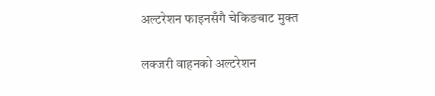अल्टरेशन फाइनसँगै चेकिङबाट मुक्त

लक्जरी वाहनको अल्टरेशन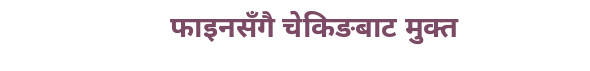फाइनसँगै चेकिङबाट मुक्त